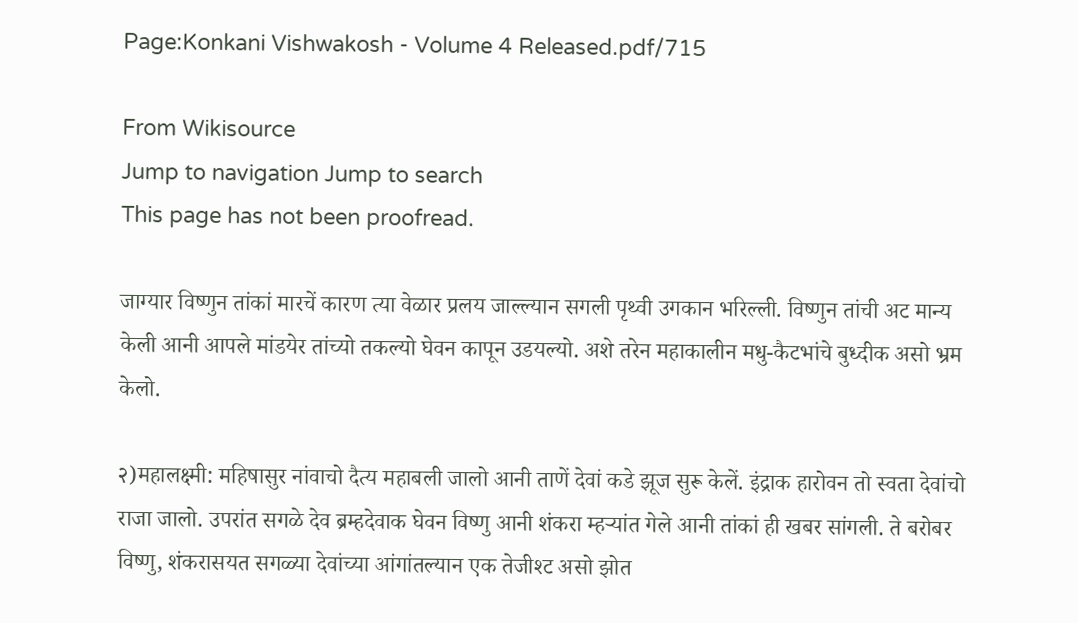Page:Konkani Vishwakosh - Volume 4 Released.pdf/715

From Wikisource
Jump to navigation Jump to search
This page has not been proofread.

जाग्यार विष्णुन तांकां मारचें कारण त्या वेळार प्रलय जाल्ल्यान सगली पृथ्वी उगकान भरिल्ली. विष्णुन तांची अट मान्य केली आनी आपले मांडयेर तांच्यो तकल्यो घेवन कापून उडयल्यो. अशे तरेन महाकालीन मधु-कैटभांचे बुध्दीक असो भ्रम केलो.

२)महालक्ष्मी: महिषासुर नांवाचो दैत्य महाबली जालो आनी ताणें देवां कडे झूज सुरू केलें. इंद्राक हारोवन तो स्वता देवांचो राजा जालो. उपरांत सगळे देव ब्रम्हदेवाक घेवन विष्णु आनी शंकरा म्हऱ्यांत गेले आनी तांकां ही खबर सांगली. ते बरोबर विष्णु, शंकरासयत सगळ्या देवांच्या आंगांतल्यान एक तेजीश्ट असो झोत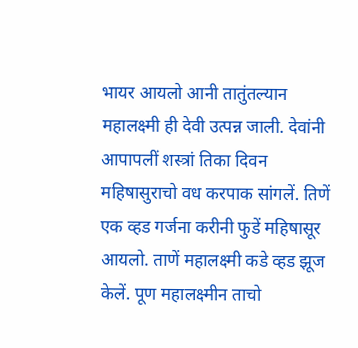भायर आयलो आनी तातुंतल्यान महालक्ष्मी ही देवी उत्पन्न जाली. देवांनी आपापलीं शस्त्रां तिका दिवन महिषासुराचो वध करपाक सांगलें. तिणें एक व्हड गर्जना करीनी फुडें महिषासूर आयलो. ताणें महालक्ष्मी कडे व्हड झूज केलें. पूण महालक्ष्मीन ताचो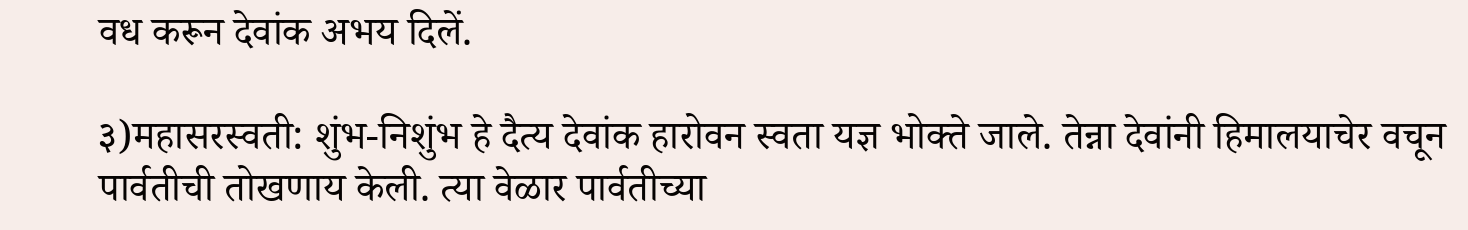वध करून देवांक अभय दिलें.

३)महासरस्वती: शुंभ-निशुंभ हे दैत्य देवांक हारोवन स्वता य‌‌‍ज्ञ भोक्ते जाले. तेन्ना देवांनी हिमालयाचेर वचून पार्वतीची तोखणाय केली. त्या वेळार पार्वतीच्या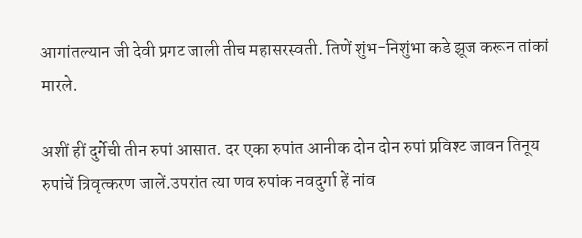आगांतल्यान जी देवी प्रगट जाली तीच महासरस्वती. तिणें शुंभ-निशुंभा कडे झूज करून तांकां मारले.

अशीं हीं दुर्गेची तीन रुपां आसात. दर एका रुपांत आनीक दोन दोन रुपां प्रविश्ट जावन तिनूय रुपांचें त्रिवृत्करण जालें.उपरांत त्या णव रुपांक नवदुर्गा हें नांव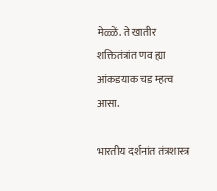मेळ्ळें. ते खातीर शक्तितंत्रांत णव ह्या आंकडयाक चड म्हत्व आसा.

भारतीय दर्शनांत तंत्रशास्त्र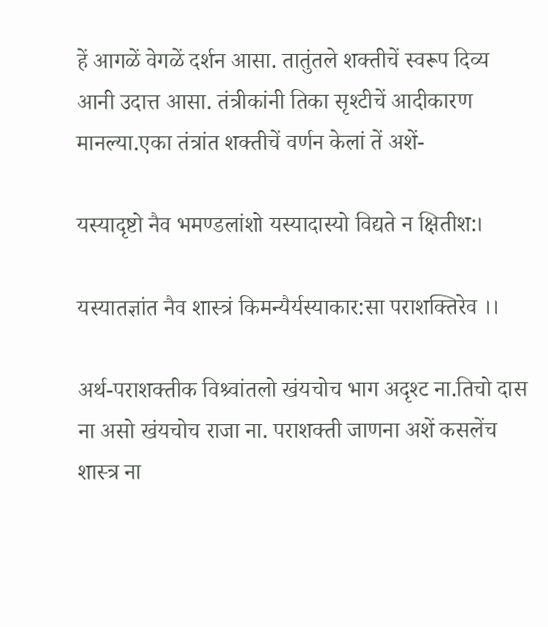हें आगळें वेगळें दर्शन आसा. तातुंतले शक्तीचें स्वरूप दिव्य आनी उदात्त आसा. तंत्रीकांनी तिका सृश्टीचें आदीकारण मानल्या.एका तंत्रांत शक्तीचें वर्णन केलां तें अशें-

यस्यादृष्टो नैव भमण्डलांशो यस्यादास्यो विद्यते न क्षितीश:।

यस्यातज्ञांत नैव शास्त्रं किमन्यैर्यस्याकार:सा पराशक्तिरेव ।।

अर्थ-पराशक्तीक विश्र्वांतलो खंयचोच भाग अदृश्ट ना.तिचो दास ना असो खंयचोच राजा ना. पराशक्ती जाणना अशें कसलेंच शास्त्र ना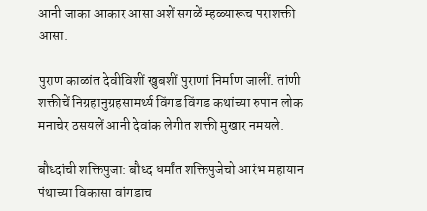आनी जाका आकार आसा अशें सगळें म्हळ्यारूच पराशक्ती आसा.

पुराण काळांत देवीविशीं खुबशीं पुराणां निर्माण जालीं. तांणी शक्तीचें निग्रहानुग्रहसामर्थ्य विंगड विंगड कथांच्या रुपान लोक मनाचेर ठसयलें आनी देवांक लेगीत शक्ती मुखार नमयले.

बौध्दांची शक्तिपुजा: बौध्द धर्मांत शक्तिपुजेचो आरंभ महायान पंथाच्या विकासा वांगडाच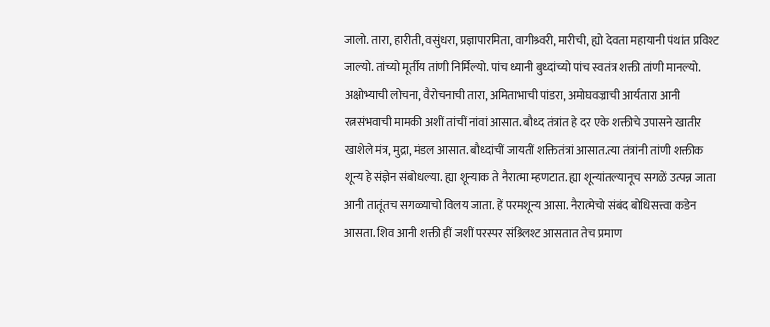जालो. तारा, हारीती, वसुंधरा, प्रज्ञापारमिता, वागी‌श्र्वरी, मारीची, ह्यो देवता महायानी पंथांत प्रविश्ट जाल्यो. तांच्यो मूर्तीय तांणी निर्मिल्यो. पांच ध्यानी बुध्दांच्यो पांच स्वतंत्र शक्ती तांणी मानल्यो. अक्षोभ्याची लोचना, वैरोचनाची तारा, अमिताभाची पांडरा, अमोघवज्राची आर्यतारा आनी रत्नसंभवाची मामकी अशीं तांचीं नांवां आसात. बौध्द तंत्रांत हे दर एके शक्तीचे उपासने खातीर खाशेले मंत्र, मुद्रा, मंडल आसात. बौध्दांचीं जायतीं शक्तितंत्रां आसात.त्या तंत्रांनी तांणी शक्तीक शून्य हे संज्ञेन संबोधल्या. ह्या शून्याक ते नैरात्मा म्हणटात. ह्या शून्यांतल्यानूच सगळें उत्पन्न जाता आनी तातूंतच सगळ्याचो विलय जाता. हें परमशून्य आसा. नैरात्मेचो संबंद बोधिसत्त्वा कडेन आसता. शिव आनी शक्ती हीं जशीं परस्पर संश्र्लिश्ट आसतात तेच प्रमाण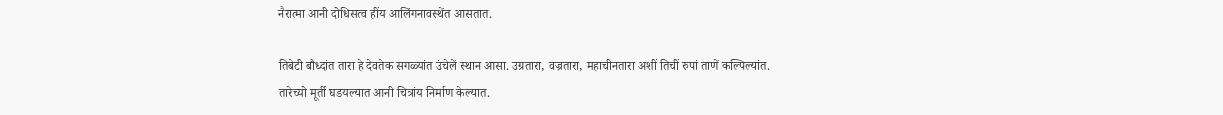नैरात्मा आनी दोधिसत्व हींय आलिंगनावस्थेंत आसतात.

तिबेटी बौध्दांत तारा हे देवतेक सगळ्यांत उंचेलें स्थान आसा. उग्रतारा, वज्रतारा, महाचीनतारा अशीं तिचीं रुपां ताणें कल्पिल्यांत. तारेच्यो मूर्ती घडयल्यात आनी चित्रांय निर्माण केल्यात.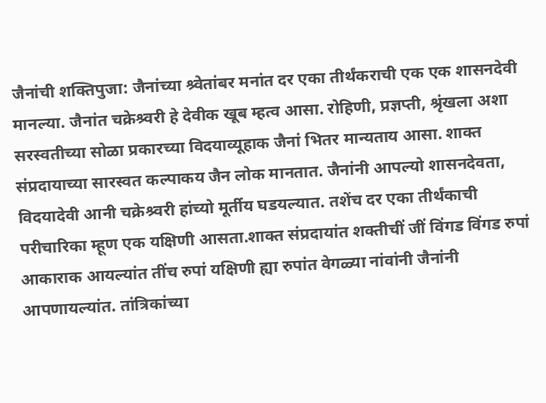जैनांची शक्तिपुजा: जैनांच्या श्र्वेतांबर मनांत दर एका तीर्थंकराची एक एक शासनदेवी मानल्या. जैनांत चक्रेश्र्वरी हे देवीक खूब म्हत्व आसा. रोहिणी, प्रज्ञप्ती, श्रृंखला अशा सरस्वतीच्या सोळा प्रकारच्या विदयाव्यूहाक जैनां भितर मान्यताय आसा. शाक्त संप्रदायाच्या सारस्वत कल्पाकय जैन लोक मानतात. जैनांनी आपल्यो शासनदेवता, विदयादेवी आनी चक्रेश्र्वरी हांच्यो मूर्तीय घडयल्यात. तशेंच दर एका तीर्थंकाची परीचारिका म्हूण एक यक्षिणी आसता.शाक्त संप्रदायांत शक्तीचीं जीं विंगड विंगड रुपां आकाराक आयल्यांत तींच रुपां यक्षिणी ह्या रुपांत वेगळ्या नांवांनी जैनांनी आपणायल्यांत. तांत्रिकांच्या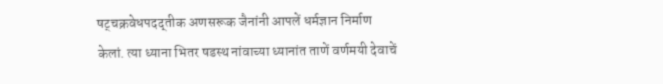षट्चक्रवेधपदद्तीक अणसरूक जैनांनी आपलें धर्मज्ञान निर्माण केलां. त्या ध्याना भितर षडस्थ नांवाच्या ध्यानांत ताणें वर्णमयी देवाचें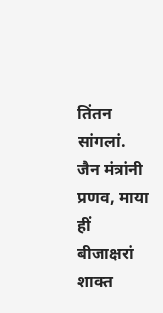तिंतन सांगलां. जैन मंत्रांनी प्रणव, माया हीं बीजाक्षरां शाक्त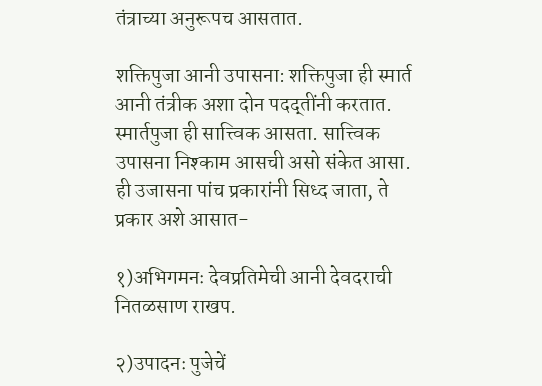तंत्राच्या अनुरूपच आसतात.

शक्तिपुजा आनी उपासना: शक्तिपुजा ही स्मार्त आनी तंत्रीक अशा दोन पदद्तींनी करतात. स्मार्तपुजा ही सात्त्विक आसता. सात्त्विक उपासना निश्काम आसची असो संकेत आसा. ही उजासना पांच प्रकारांनी सिध्द जाता, ते प्रकार अशे आसात-

१)अभिगमनः देवप्रतिमेची आनी देवदराची नितळसाण राखप.

२)उपादनः पुजेचें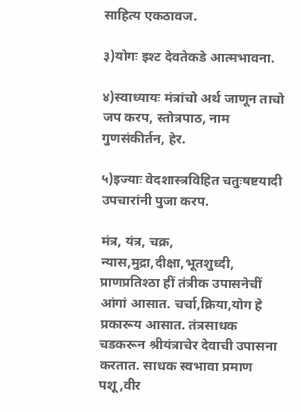साहित्य एकठावज.

३)योगः इश्ट देवतेकडे आत्मभावना.

४)स्वाध्यायः मंत्रांचो अर्थ जाणून ताचो जप करप, स्तोत्रपाठ, नाम गुणसंकीर्तन, हेर.

५)इज्याः वेदशास्त्रविहित चतुःषष्टयादी उपचारांनी पुजा करप.

मंत्र, यंत्र, चक्र, न्यास,मुद्रा,दीक्षा,भूतशुध्दी, प्राणप्रतिश्ठा हीं तंत्रीक उपासनेचीं आंगां आसात. चर्चा,क्रिया,योग हे प्रकारूय आसात. तंत्रसाधक चडकरून श्रीयंत्राचेर देवाची उपासना करतात. साधक स्वभावा प्रमाण पशू,वीर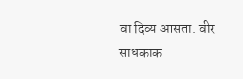वा दिव्य आसता. वीर साधकाक